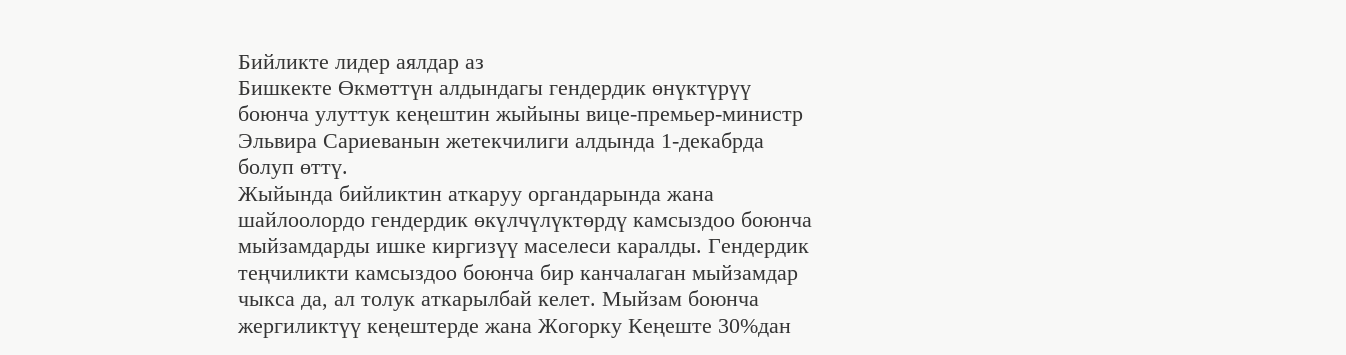Бийликте лидер аялдар аз
Бишкекте Өкмөттүн алдындагы гендердик өнүктүрүү боюнча улуттук кеңештин жыйыны вице-премьер-министр Эльвира Сариеванын жетекчилиги алдында 1-декабрда болуп өттү.
Жыйында бийликтин аткаруу органдарында жана шайлоолордо гендердик өкүлчүлүктөрдү камсыздоо боюнча мыйзамдарды ишке киргизүү маселеси каралды. Гендердик теңчиликти камсыздоо боюнча бир канчалаган мыйзамдар чыкса да, ал толук аткарылбай келет. Мыйзам боюнча жергиликтүү кеңештерде жана Жогорку Кеңеште 30%дан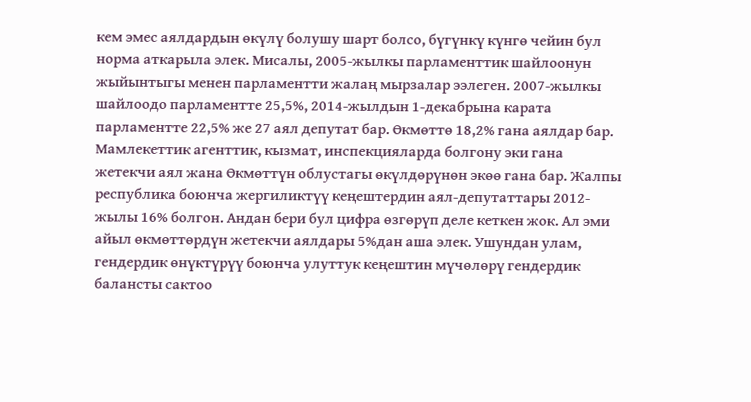кем эмес аялдардын өкүлү болушу шарт болсо, бүгүнкү күнгө чейин бул норма аткарыла элек. Мисалы, 2005-жылкы парламенттик шайлоонун жыйынтыгы менен парламентти жалаң мырзалар ээлеген. 2007-жылкы шайлоодо парламентте 25,5%, 2014-жылдын 1-декабрына карата парламентте 22,5% же 27 аял депутат бар. Өкмөттө 18,2% гана аялдар бар. Мамлекеттик агенттик, кызмат, инспекцияларда болгону эки гана жетекчи аял жана Өкмөттүн облустагы өкүлдөрүнөн экөө гана бар. Жалпы республика боюнча жергиликтүү кеңештердин аял-депутаттары 2012-жылы 16% болгон. Андан бери бул цифра өзгөрүп деле кеткен жок. Ал эми айыл өкмөттөрдүн жетекчи аялдары 5%дан аша элек. Ушундан улам, гендердик өнүктүрүү боюнча улуттук кеңештин мүчөлөрү гендердик балансты сактоо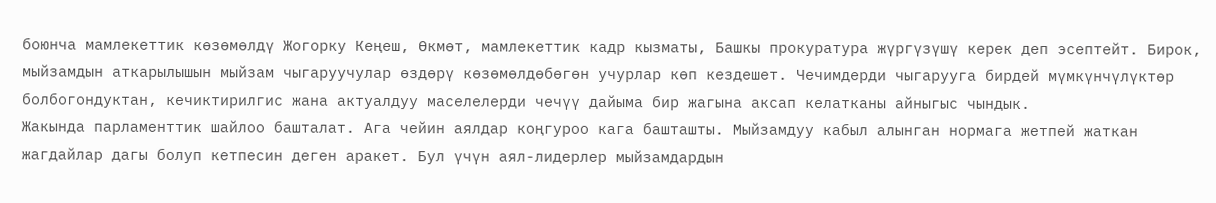боюнча мамлекеттик көзөмөлдү Жогорку Кеңеш, Өкмөт, мамлекеттик кадр кызматы, Башкы прокуратура жүргүзүшү керек деп эсептейт. Бирок, мыйзамдын аткарылышын мыйзам чыгаруучулар өздөрү көзөмөлдөбөгөн учурлар көп кездешет. Чечимдерди чыгарууга бирдей мүмкүнчүлүктөр болбогондуктан, кечиктирилгис жана актуалдуу маселелерди чечүү дайыма бир жагына аксап келатканы айныгыс чындык.
Жакында парламенттик шайлоо башталат. Ага чейин аялдар коңгуроо кага башташты. Мыйзамдуу кабыл алынган нормага жетпей жаткан жагдайлар дагы болуп кетпесин деген аракет. Бул үчүн аял-лидерлер мыйзамдардын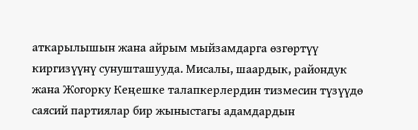аткарылышын жана айрым мыйзамдарга өзгөртүү киргизүүнү сунушташууда. Мисалы, шаардык, райондук жана Жогорку Кеңешке талапкерлердин тизмесин түзүүдө саясий партиялар бир жыныстагы адамдардын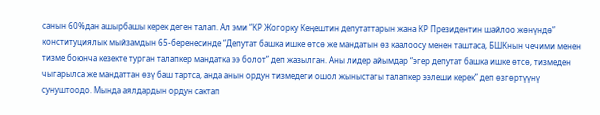санын 60%дан ашырбашы керек деген талап. Ал эми “КР Жогорку Кеңештин депутаттарын жана КР Президентин шайлоо жөнүндө” конституциялык мыйзамдын 65-беренесинде “Депутат башка ишке өтсө же мандатын өз каалоосу менен таштаса, БШКнын чечими менен тизме боюнча кезекте турган талапкер мандатка ээ болот” деп жазылган. Аны лидер айымдар “эгер депутат башка ишке өтсө, тизмеден чыгарылса же мандаттан өзү баш тартса, анда анын ордун тизмедеги ошол жыныстагы талапкер ээлеши керек” деп өзгөртүүнү сунуштоодо. Мында аялдардын ордун сактап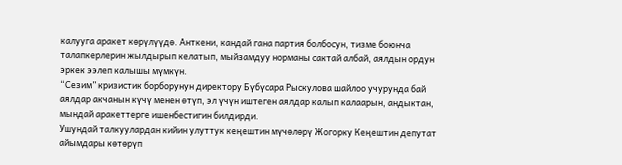калууга аракет көрүлүүдө. Анткени, кандай гана партия болбосун, тизме боюнча талапкерлерин жылдырып келатып, мыйзамдуу норманы сактай албай, аялдын ордун эркек ээлеп калышы мүмкүн.
“Сезим” кризистик борборунун директору Бүбүсара Рыскулова шайлоо учурунда бай аялдар акчанын күчү менен өтүп, эл үчүн иштеген аялдар калып калаарын, андыктан, мындай аракеттерге ишенбестигин билдирди.
Ушундай талкуулардан кийин улуттук кеңештин мүчөлөрү Жогорку Кеңештин депутат айымдары көтөрүп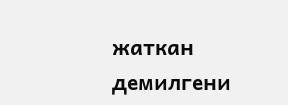жаткан демилгени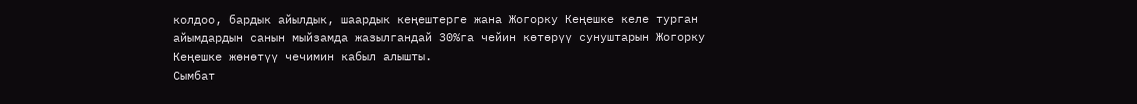колдоо, бардык айылдык, шаардык кеңештерге жана Жогорку Кеңешке келе турган айымдардын санын мыйзамда жазылгандай 30%га чейин көтөрүү сунуштарын Жогорку Кеңешке жөнөтүү чечимин кабыл алышты.
Сымбат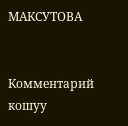МАКСУТОВА


Комментарий кошуу